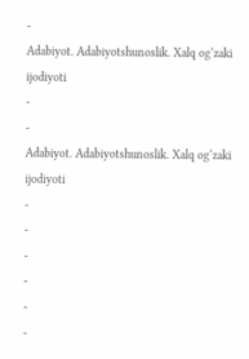-
Adabiyot. Adabiyotshunoslik. Xalq og‘zaki ijodiyoti
-
-
Adabiyot. Adabiyotshunoslik. Xalq og‘zaki ijodiyoti
-
-
-
-
-
-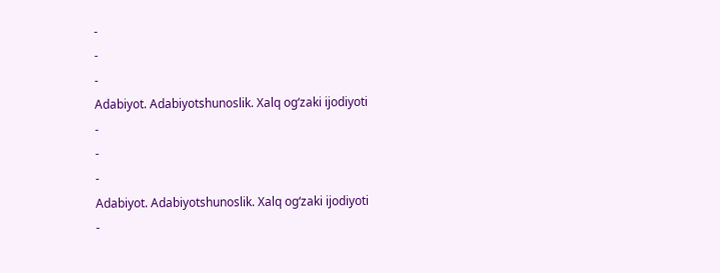-
-
-
Adabiyot. Adabiyotshunoslik. Xalq og‘zaki ijodiyoti
-
-
-
Adabiyot. Adabiyotshunoslik. Xalq og‘zaki ijodiyoti
-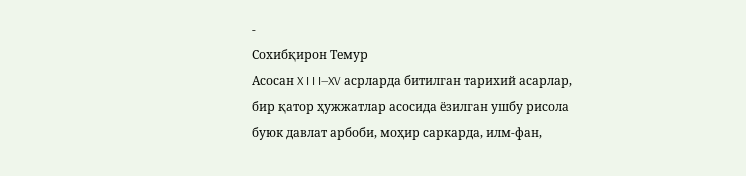-
Сохибқирон Темур
Асосан X I I I—XV асрларда битилган тарихий асарлар, бир қатор ҳужжатлар асосида ёзилган ушбу рисола буюк давлат арбоби, моҳир саркарда, илм-фан,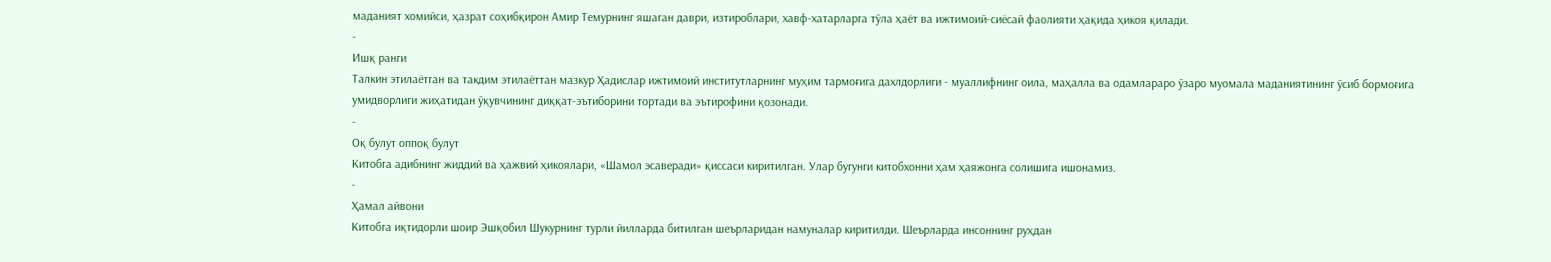маданият хомийси, ҳазрат соҳибқирон Амир Темурнинг яшаган даври, изтироблари, хавф-хатарларга тўла ҳаёт ва ижтимоий-сиёсай фаолияти ҳақида ҳикоя қилади.
-
Ишқ ранги
Талкин этилаётган ва такдим этилаёттан мазкур Ҳадислар ижтимоий институтларнинг муҳим тармоғига дахлдорлиги - муаллифнинг оила, маҳалла ва одамлараро ўзаро муомала маданиятининг ўсиб бормоғига умидворлиги жиҳатидан ўқувчининг диққат-эътиборини тортади ва эътирофини қозонади.
-
Оқ булут оппоқ булут
Китобга адибнинг жиддий ва ҳажвий ҳикоялари, «Шамол эсаверади» қиссаси киритилган. Улар бугунги китобхонни ҳам ҳаяжонга солишига ишонамиз.
-
Ҳамал айвони
Китобга иқтидорли шоир Эшқобил Шукурнинг турли йилларда битилган шеърларидан намуналар киритилди. Шеърларда инсоннинг руҳдан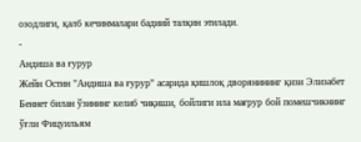озодлиги, қалб кечинмалари бадиий талқин этилади.
-
Андиша ва ғурур
Жейн Остин "Андиша ва ғурур" асарида қишлоқ дворянининг қизи Элизабет Беннет билан ўзининг келиб чиқиши, бойлиги ила мағрур бой помешчикнинг ўғли Фицуильям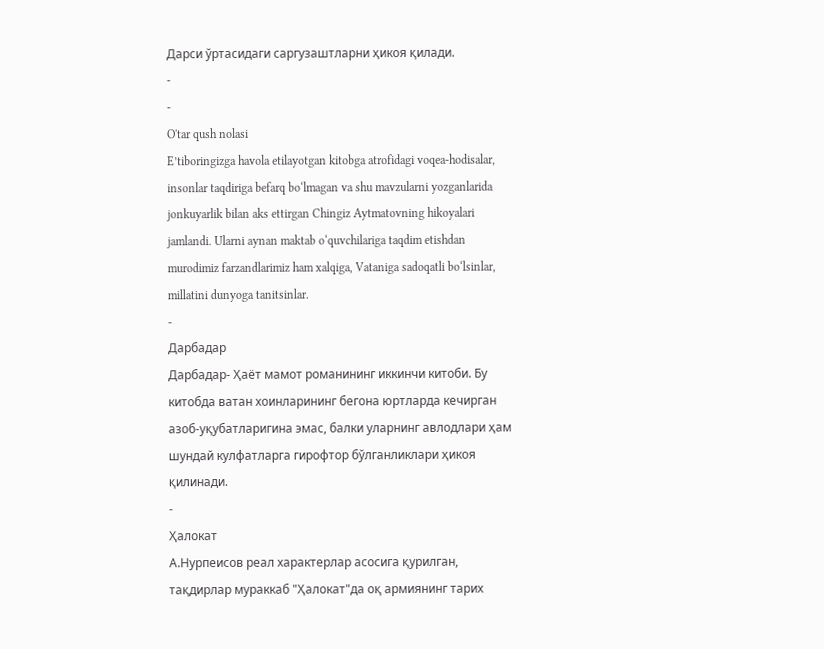Дарси ўртасидаги саргузаштларни ҳикоя қилади.
-
-
O'tar qush nolasi
E’tiboringizga havola etilayotgan kitobga atrofidagi voqea-hodisalar, insonlar taqdiriga befarq bo‘lmagan va shu mavzularni yozganlarida jonkuyarlik bilan aks ettirgan Chingiz Aytmatovning hikoyalari jamlandi. Ularni aynan maktab o‘quvchilariga taqdim etishdan murodimiz farzandlarimiz ham xalqiga, Vataniga sadoqatli bo‘lsinlar, millatini dunyoga tanitsinlar.
-
Дарбадар
Дарбадар- Ҳаёт мамот романининг иккинчи китоби. Бу китобда ватан хоинларининг бегона юртларда кечирган азоб-уқубатларигина эмас, балки уларнинг авлодлари ҳам шундай кулфатларга гирофтор бўлганликлари ҳикоя қилинади.
-
Ҳалокат
А.Нурпеисов реал характерлар асосига қурилган, тақдирлар мураккаб "Ҳалокат"да оқ армиянинг тарих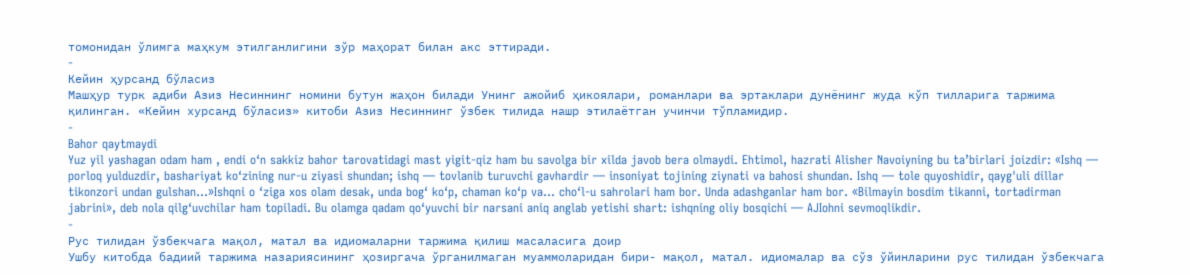томонидан ўлимга маҳкум этилганлигини зўр маҳорат билан акс эттиради.
-
Кейин ҳурсанд бўласиз
Машҳур турк адиби Азиз Несиннинг номини бутун жаҳон билади Унинг ажойиб ҳикоялари, романлари ва эртаклари дунёнинг жуда кўп тилларига таржима қилинган. «Кейин хурсанд бўласиз» китоби Азиз Несиннинг ўзбек тилида нашр этилаётган учинчи тўпламидир.
-
Bahor qaytmaydi
Yuz yil yashagan odam ham , endi o‘n sakkiz bahor tarovatidagi mast yigit-qiz ham bu savolga bir xilda javob bera olmaydi. Ehtimol, hazrati Alisher Navoiyning bu ta’birlari joizdir: «Ishq — porloq yulduzdir, bashariyat ko‘zining nur-u ziyasi shundan; ishq — tovlanib turuvchi gavhardir — insoniyat tojining ziynati va bahosi shundan. Ishq — tole quyoshidir, qayg'uli dillar tikonzori undan gulshan...»Ishqni o ‘ziga xos olam desak, unda bog‘ ko‘p, chaman ko‘p va... cho‘l-u sahrolari ham bor. Unda adashganlar ham bor. «Bilmayin bosdim tikanni, tortadirman jabrini», deb nola qilg‘uvchilar ham topiladi. Bu olamga qadam qo‘yuvchi bir narsani aniq anglab yetishi shart: ishqning oliy bosqichi — AJIohni sevmoqlikdir.
-
Рус тилидан ўзбекчага мақол, матал ва идиомаларни таржима қилиш масаласига доир
Ушбу китобда бадиий таржима назариясининг ҳозиргача ўрганилмаган муаммоларидан бири- мақол, матал. идиомалар ва сўз ўйинларини рус тилидан ўзбекчага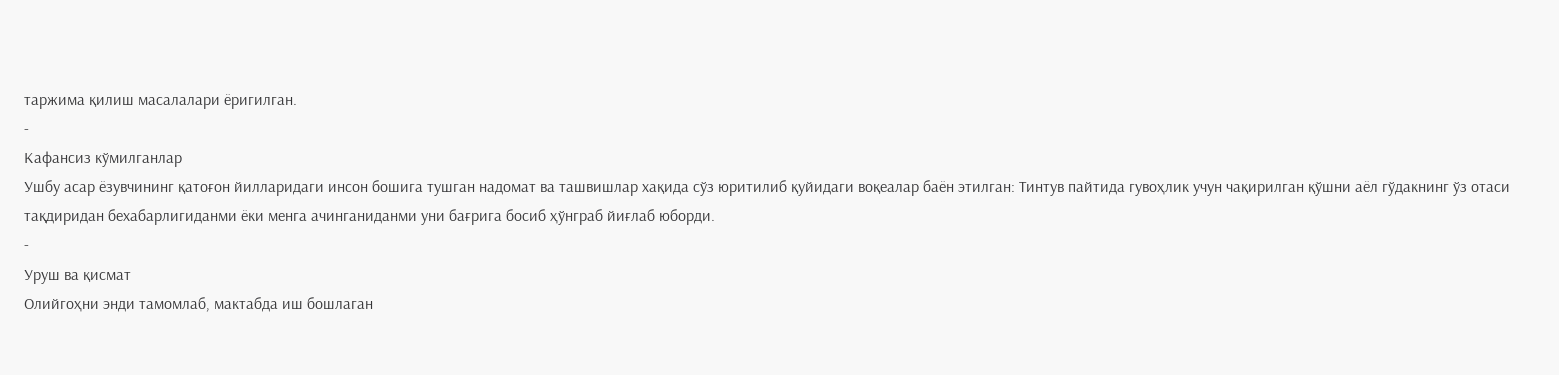таржима қилиш масалалари ёригилган.
-
Кафансиз кўмилганлар
Ушбу асар ёзувчининг қатоғон йилларидаги инсон бошига тушган надомат ва ташвишлар хақида сўз юритилиб қуйидаги воқеалар баён этилган: Тинтув пайтида гувоҳлик учун чақирилган қўшни аёл гўдакнинг ўз отаси тақдиридан бехабарлигиданми ёки менга ачинганиданми уни бағрига босиб ҳўнграб йиғлаб юборди.
-
Уруш ва қисмат
Олийгоҳни энди тамомлаб, мактабда иш бошлаган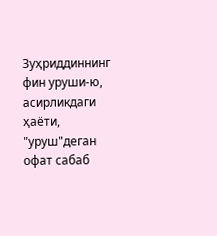Зуҳриддиннинг фин уруши-ю, асирликдаги ҳаёти, "уруш"деган офат сабаб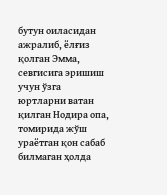бутун оиласидан ажралиб, ёлғиз қолган Эмма, севгисига эришиш учун ўзга юртларни ватан қилган Нодира опа, томирида жўш ураётган қон сабаб билмаган ҳолда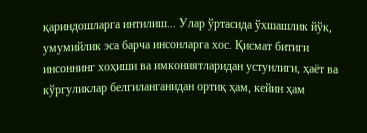қариндошларга интилиш... Улар ўртасида ўхшашлик йўк, умумийлик эса барча инсонларга хос. Қисмат битиги инсоннинг хоҳиши ва имкониятларидан устунлиги, ҳаёт ва кўргуликлар белгиланганидан ортиқ ҳам, кейин ҳам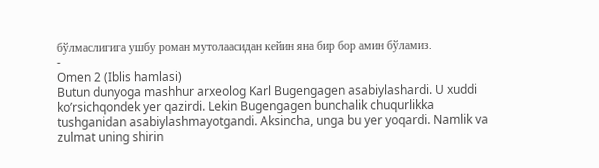бўлмаслигига ушбу роман мутолаасидан кейин яна бир бор амин бўламиз.
-
Omen 2 (Iblis hamlasi)
Butun dunyoga mashhur arxeolog Karl Bugengagen asabiylashardi. U xuddi ko’rsichqondek yer qazirdi. Lekin Bugengagen bunchalik chuqurlikka tushganidan asabiylashmayotgandi. Aksincha, unga bu yer yoqardi. Namlik va zulmat uning shirin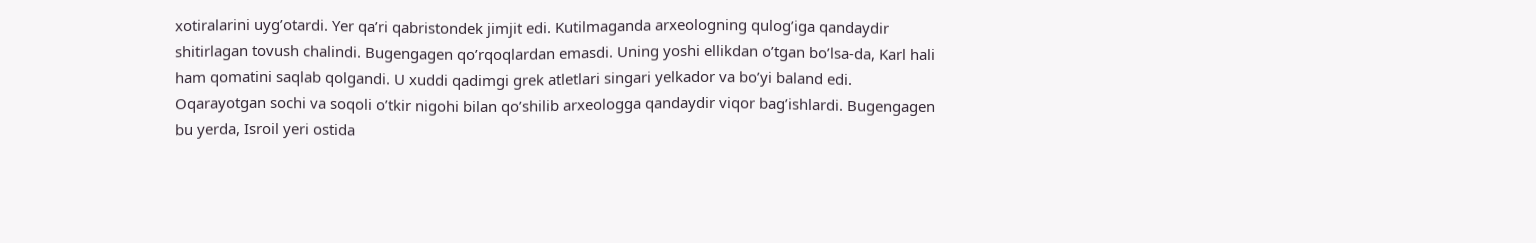xotiralarini uyg’otardi. Yer qa’ri qabristondek jimjit edi. Kutilmaganda arxeologning qulog’iga qandaydir shitirlagan tovush chalindi. Bugengagen qo’rqoqlardan emasdi. Uning yoshi ellikdan o’tgan bo’lsa-da, Karl hali ham qomatini saqlab qolgandi. U xuddi qadimgi grek atletlari singari yelkador va bo’yi baland edi. Oqarayotgan sochi va soqoli o’tkir nigohi bilan qo’shilib arxeologga qandaydir viqor bag’ishlardi. Bugengagen bu yerda, Isroil yeri ostida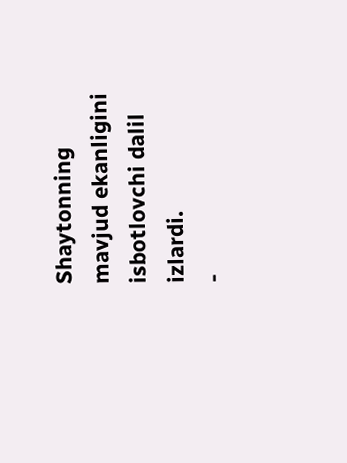Shaytonning mavjud ekanligini isbotlovchi dalil izlardi.
-